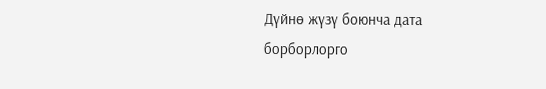Дүйнө жүзү боюнча дата борборлорго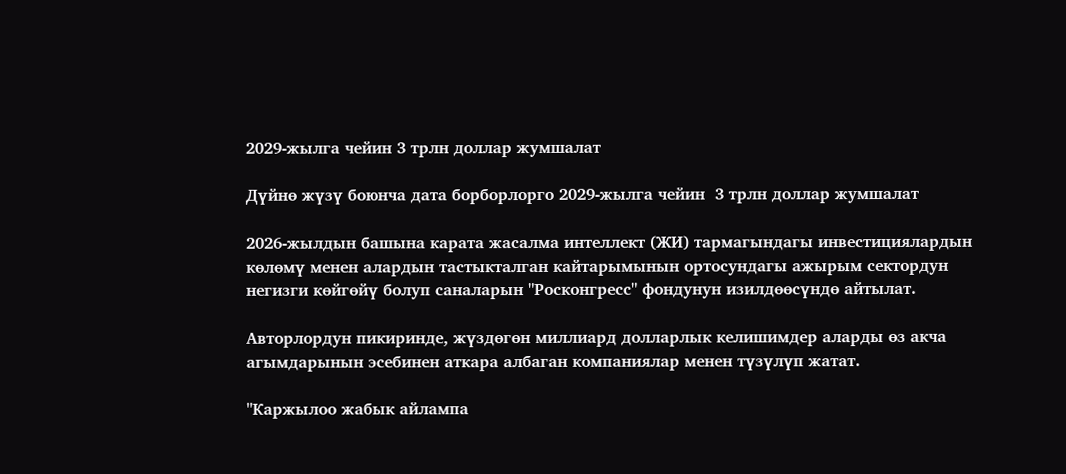2029-жылга чейин 3 трлн доллар жумшалат

Дүйнө жүзү боюнча дата борборлорго 2029-жылга чейин  3 трлн доллар жумшалат

2026-жылдын башына карата жасалма интеллект (ЖИ) тармагындагы инвестициялардын көлөмү менен алардын тастыкталган кайтарымынын ортосундагы ажырым сектордун негизги көйгөйү болуп саналарын "Росконгресс" фондунун изилдөөсүндө айтылат.

Авторлордун пикиринде, жүздөгөн миллиард долларлык келишимдер аларды өз акча агымдарынын эсебинен аткара албаган компаниялар менен түзүлүп жатат.

"Каржылоо жабык айлампа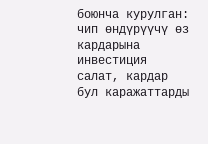боюнча курулган: чип өндүрүүчү өз кардарына инвестиция салат, кардар бул каражаттарды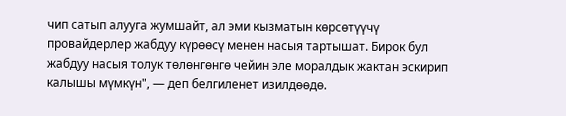чип сатып алууга жумшайт, ал эми кызматын көрсөтүүчү провайдерлер жабдуу күрөөсү менен насыя тартышат. Бирок бул жабдуу насыя толук төлөнгөнгө чейин эле моралдык жактан эскирип калышы мүмкүн", — деп белгиленет изилдөөдө.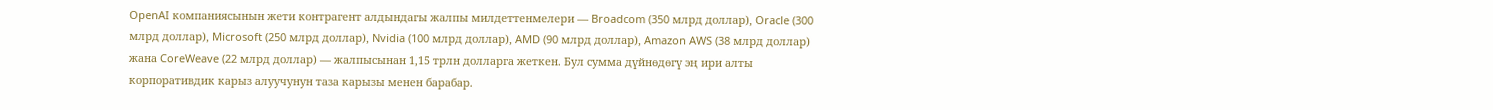OpenAI компаниясынын жети контрагент алдындагы жалпы милдеттенмелери — Broadcom (350 млрд доллар), Oracle (300 млрд доллар), Microsoft (250 млрд доллар), Nvidia (100 млрд доллар), AMD (90 млрд доллар), Amazon AWS (38 млрд доллар) жана CoreWeave (22 млрд доллар) — жалпысынан 1,15 трлн долларга жеткен. Бул сумма дүйнөдөгү эң ири алты корпоративдик карыз алуучунун таза карызы менен барабар.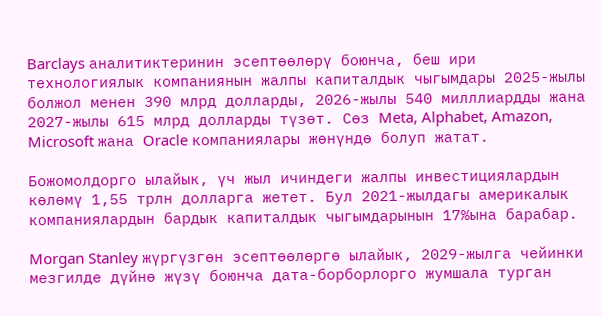Barclays аналитиктеринин эсептөөлөрү боюнча, беш ири технологиялык компаниянын жалпы капиталдык чыгымдары 2025-жылы болжол менен 390 млрд долларды, 2026-жылы 540 милллиардды жана 2027-жылы 615 млрд долларды түзөт. Сөз Meta, Alphabet, Amazon, Microsoft жана Oracle компаниялары жөнүндө болуп жатат.

Божомолдорго ылайык, үч жыл ичиндеги жалпы инвестициялардын көлөмү 1,55 трлн долларга жетет. Бул 2021-жылдагы америкалык компаниялардын бардык капиталдык чыгымдарынын 17%ына барабар.

Morgan Stanley жүргүзгөн эсептөөлөргө ылайык, 2029-жылга чейинки мезгилде дүйнө жүзү боюнча дата-борборлорго жумшала турган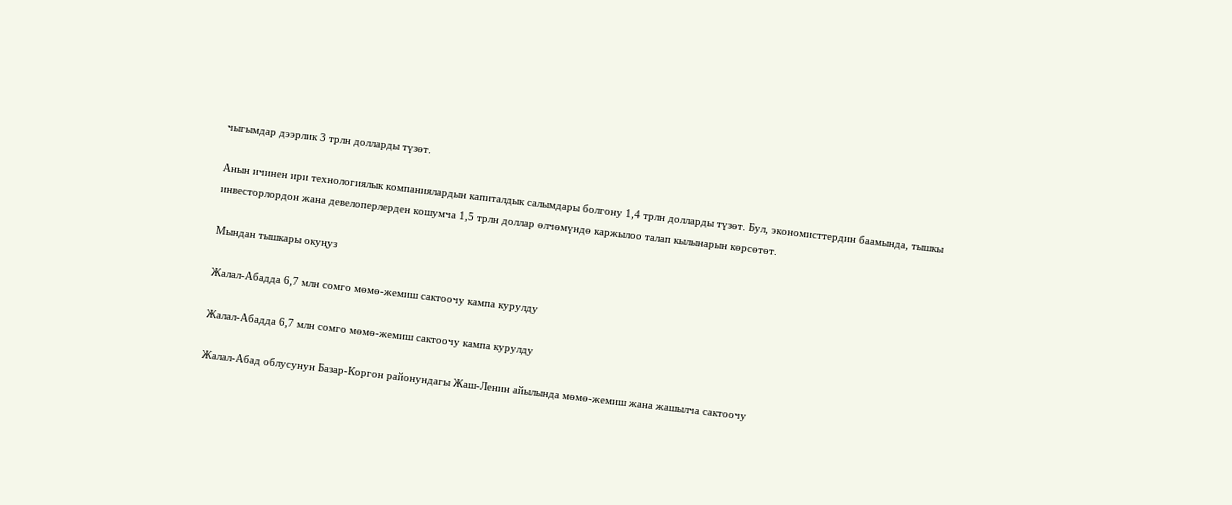чыгымдар дээрлик 3 трлн долларды түзөт.

Анын ичинен ири технологиялык компаниялардын капиталдык салымдары болгону 1,4 трлн долларды түзөт. Бул, экономисттердин баамында, тышкы инвесторлордон жана девелоперлерден кошумча 1,5 трлн доллар өлчөмүндө каржылоо талап кылынарын көрсөтөт.

Мындан тышкары окуңуз

Жалал-Абадда 6,7 млн сомго мөмө-жемиш сактоочу кампа курулду

Жалал-Абадда 6,7 млн сомго мөмө-жемиш сактоочу кампа курулду

Жалал-Абад облусунун Базар-Коргон районундагы Жаш-Ленин айылында мөмө-жемиш жана жашылча сактоочу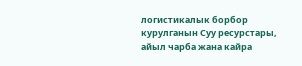логистикалык борбор курулганын Суу ресурстары, айыл чарба жана кайра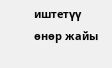иштетүү өнөр жайы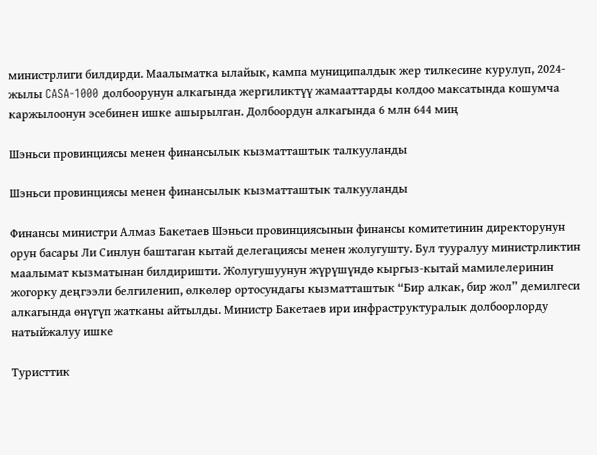министрлиги билдирди. Маалыматка ылайык, кампа муниципалдык жер тилкесине курулуп, 2024-жылы CASA-1000 долбоорунун алкагында жергиликтүү жамааттарды колдоо максатында кошумча каржылоонун эсебинен ишке ашырылган. Долбоордун алкагында 6 млн 644 миң

Шэньси провинциясы менен финансылык кызматташтык талкууланды

Шэньси провинциясы менен финансылык кызматташтык талкууланды

Финансы министри Алмаз Бакетаев Шэньси провинциясынын финансы комитетинин директорунун орун басары Ли Синлун баштаган кытай делегациясы менен жолугушту. Бул тууралуу министрликтин маалымат кызматынан билдиришти. Жолугушуунун жүрүшүндө кыргыз-кытай мамилелеринин жогорку деңгээли белгиленип, өлкөлөр ортосундагы кызматташтык “Бир алкак, бир жол” демилгеси алкагында өнүгүп жатканы айтылды. Министр Бакетаев ири инфраструктуралык долбоорлорду натыйжалуу ишке

Туристтик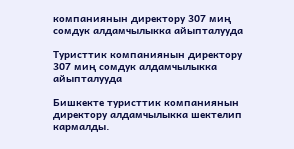компаниянын директору 307 миң сомдук алдамчылыкка айыпталууда

Туристтик компаниянын директору 307 миң сомдук алдамчылыкка айыпталууда

Бишкекте туристтик компаниянын директору алдамчылыкка шектелип кармалды.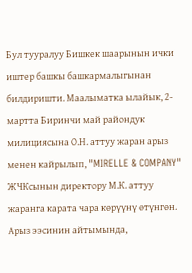Бул тууралуу Бишкек шаарынын ички иштер башкы башкармалыгынан билдиришти. Маалыматка ылайык, 2-мартта Биринчи май райондук милициясына О.Н. аттуу жаран арыз менен кайрылып, "MIRELLE & COMPANY" ЖЧКсынын директору М.К. аттуу жаранга карата чара көрүүнү өтүнгөн. Арыз ээсинин айтымында,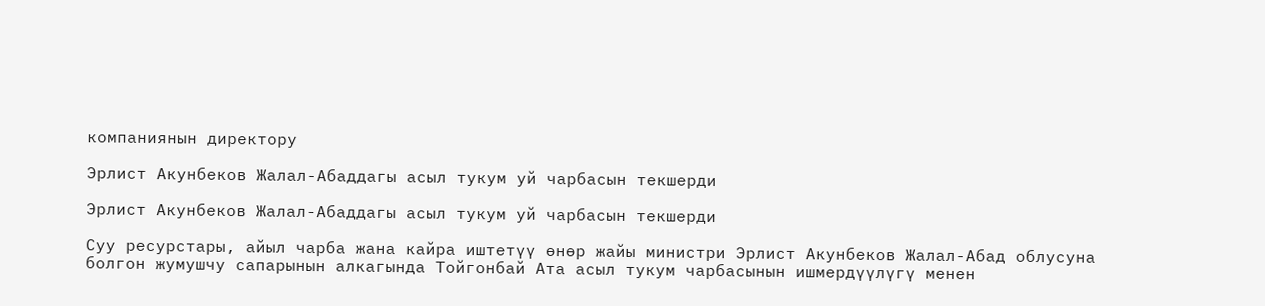компаниянын директору

Эрлист Акунбеков Жалал-Абаддагы асыл тукум уй чарбасын текшерди

Эрлист Акунбеков Жалал-Абаддагы асыл тукум уй чарбасын текшерди

Суу ресурстары, айыл чарба жана кайра иштетүү өнөр жайы министри Эрлист Акунбеков Жалал-Абад облусуна болгон жумушчу сапарынын алкагында Тойгонбай Ата асыл тукум чарбасынын ишмердүүлүгү менен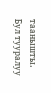таанышты. Бул тууралуу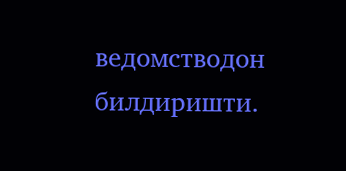ведомстводон билдиришти.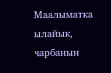Маалыматка ылайык, чарбанын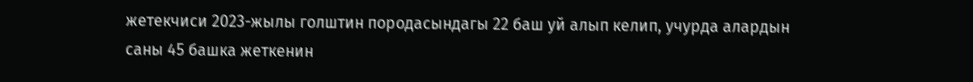жетекчиси 2023-жылы голштин породасындагы 22 баш уй алып келип, учурда алардын саны 45 башка жеткенин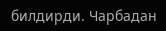билдирди. Чарбадан